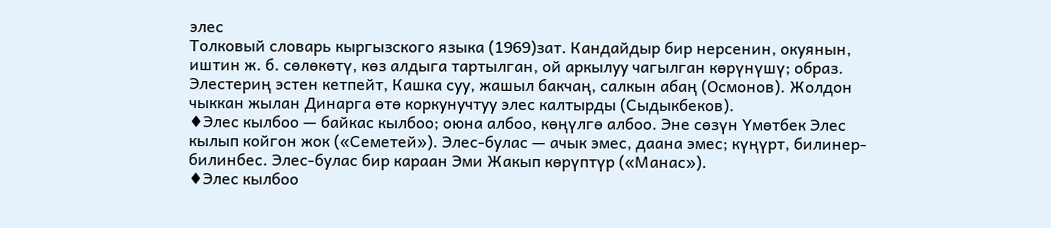элес
Толковый словарь кыргызского языка (1969)зат. Кандайдыр бир нерсенин, окуянын, иштин ж. б. сөлөкөтү, көз алдыга тартылган, ой аркылуу чагылган көрүнүшү; образ. Элестериң эстен кетпейт, Кашка суу, жашыл бакчаң, салкын абаң (Осмонов). Жолдон чыккан жылан Динарга өтө коркунучтуу элес калтырды (Сыдыкбеков).
♦Элес кылбоо — байкас кылбоо; оюна албоо, көңүлгө албоо. Эне сөзүн Үмөтбек Элес кылып койгон жок («Семетей»). Элес-булас — ачык эмес, даана эмес; күңүрт, билинер-билинбес. Элес-булас бир караан Эми Жакып көрүптүр («Манас»).
♦Элес кылбоо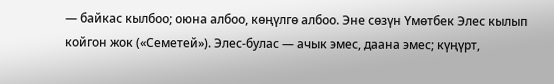— байкас кылбоо; оюна албоо, көңүлгө албоо. Эне сөзүн Үмөтбек Элес кылып койгон жок («Семетей»). Элес-булас — ачык эмес, даана эмес; күңүрт,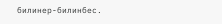билинер-билинбес.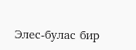Элес-булас бир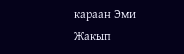караан Эми Жакып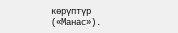көрүптүр («Манас»).